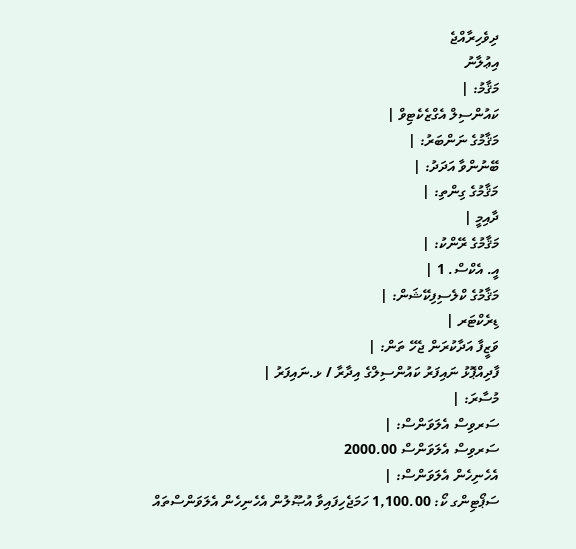ދިވެހިރާއްޖެ
އިޢުލާނު
މަޤާމު: |
ކައުންސިލް އެގްޒެކެޓިވް |
މަޤާމުގެ ނަންބަރު: |
ބޭނުންވާ އަދަދު: |
މަޤާމުގެ ގިންތި: |
ދާއިމީ |
މަޤާމުގެ ރޭންކު: |
އީ. އެކްސް. 1 |
މަޤާމުގެ ކްލެސިފިކޭޝަން: |
ޑިރެކްޓަރ |
ވަޒީފާ އަދާކުރަން ޖެހޭ ތަން: |
ފާދިއްޕޮޅު ނައިފަރު ކައުންސިލްގެ އިދާރާ / ޅ.ނައިފަރު |
މުސާރަ: |
ސަރވިސް އެލަވަންސް: |
ސަރވިސް އެލަވަންސް 2000.00
އެހެނިހެން އެލަވަންސް: |
ސަޕޯޓިންގ ކޯ: 1,100.00 ހަމަޖެހިފައިވާ އުޞޫލުން އެހެނިހެން އެލަވަންސްތައް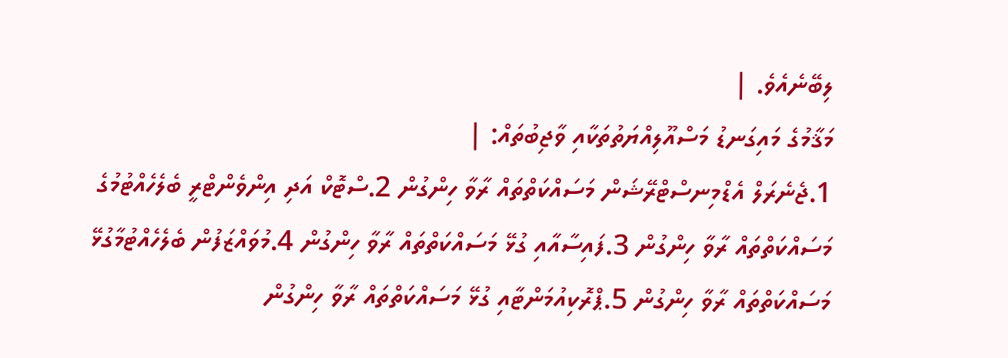ލިބޭނެއެވެ. |
މަޤާމުގެ މައިގަނޑު މަސްއޫލިއްޔަތުތަކާއި ވާޖިބުތައް: |
1.ޖެނެރަލް އެޑްމިނސްޓްރޭޝަން މަސައްކަތްތައް ރާވާ ހިންގުން 2.ސްޓޮކް އަދި އިންވެންޓްރީ ބެލެހެއްޓުމުގެ މަސައްކަތްތައް ރާވާ ހިންގުން 3.ފައިސާއާއި ގުޅޭ މަސައްކަތްތައް ރާވާ ހިންގުން 4.މުވައްޒަފުން ބެލެހެއްޓުމާގުޅޭ މަސައްކަތްތައް ރާވާ ހިންގުން 5.ޕްރޮކިއުމަންޓާއި ގުޅޭ މަސައްކަތްތައް ރާވާ ހިންގުން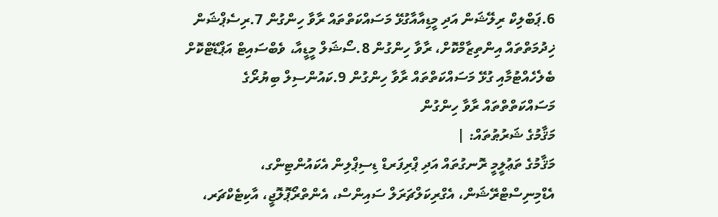6.ޕަބްލިކް ރިލޭޝަން އަދި މީޑިއާއާގުޅޭ މަސައްކަތްތައް ރާވާ ހިންގުން 7.ރިސެޕްޝަން ޚިދުމަތްތައް އިންތިޒާމްކޮށް، ރާވާ ހިންގުން 8.ސޯޝަލް މީޑީއާ، ވެބްސައިޓް އަޕްޑޭޓްކޮށް ބެލެހެއްޓުމާއި ގުޅޭ މަސައްކަތްތައް ރާވާ ހިންގުން 9.ކައުންސިލް ބިޔުރޯގެ މަސައްކަތްތްތައް ރާވާ ހިންގުން
މަޤާމުގެ ޝަރުޠުތައް: |
މަޤާމުގެ ތަޢުލީމީ ރޮނގުތައް އަދި ޕްރިފަރޑް ޑިސިޕްލިން އެކައުންޓިންގ، އެޑްމިނިސްޓްރޭޝަން، އެގްރިކަލްޗަރަލް ސައިންސް، އެންތްރޯޕޮލޮޖީ، އާކިޓެކްޗަރ،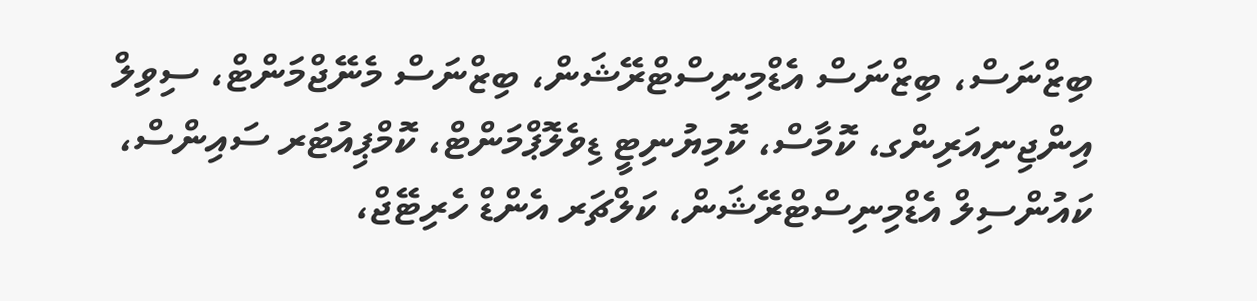ބިޒްނަސް، ބިޒްނަސް އެޑްމިނިސްޓްރޭޝަން، ބިޒްނަސް މެނޭޖްމަންޓް، ސިވިލް އިންޖިނިއަރިންގ، ކޮމާސް، ކޮމިޔުނިޓީ ޑިވެލޮޕްމަންޓް، ކޮމްޕިއުޓަރ ސައިންސް، ކައުންސިލް އެޑްމިނިސްޓްރޭޝަން، ކަލްޗަރ އެންޑް ހެރިޓޭޖް،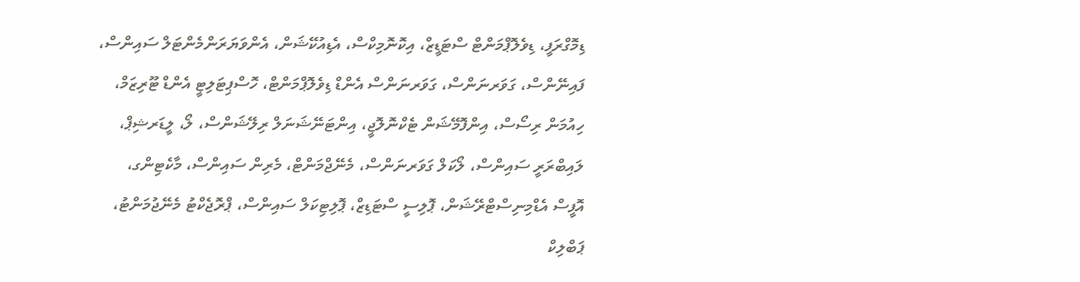ޑިމޮގްރަފީ، ޑިވެލޮޕްމަންޓް ސްޓަޑީޒް، އިކޮނޮމިކްސް، އެޑިއުކޭޝަން، އެންވަޔަރަންމެންޓަލް ސައިންސް، ފައިނޭންސް، ގަވަރނަންސް، ގަވަރނަންސް އެންޑް ޑިވެލޮޕްމަންޓް، ހޮސްޕިޓަލިޓީ އެންޑް ޓޫރިޒަމް، ހިއުމަން ރިސޯސް، އިންފޮމޭޝަން ޓެކްނޮލޮޖީ، އިންޓަނޭޝަނަލް ރިލޭޝަންސް، ލޯ، ލީޑަރޝިޕް، ލައިބްރަރީ ސައިންސް، ލޯކަލް ގަވަރނަންސް، މެނޭޖްމަންޓް، މެރިން ސައިންސް، މާކެޓިންގ، އޮފީސް އެޑްމިނިސްޓްރޭޝަން، ޕޮލިސީ ސްޓަޑިޒް، ޕޮލިޓިކަލް ސައިންސް، ޕްރޮޖެކްޓު މެނޭޖުމަންޓު، ޕަބްލިކް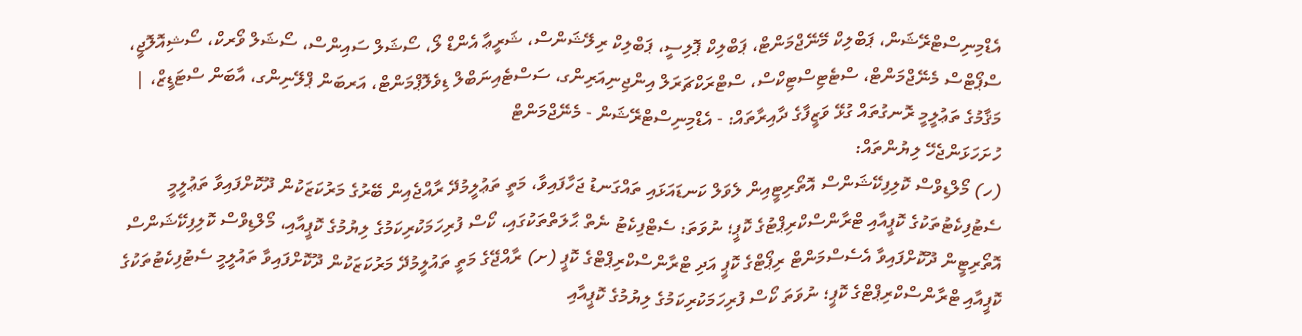އެޑްމިނިސްޓްރޭޝަން، ޕަބްލިކް މޭނޭޖްމަންޓް، ޕަބްލިކް ޕޮލިސީ، ޕަބްލިކް ރިލޭޝަންސް، ޝަރީޢާ އެންޑް ލޯ، ސޯޝަލް ސައިންސް، ސޯޝަލް ވޯރކް، ސޯޝިއޮލޮޖީ، ސްޕޯޓްސް މެނޭޖްމަންޓް، ސްޓެޓިސްޓިކްސް، ސްޓްރަކްޗަރަލް އިންޖިނިއަރިންގ، ސަސްޓެއިނަބްލް ޑިވެލޮޕްމަންޓް، އަރބަން ޕްލޭނިންގ، އާބަން ސްޓަޑީޒް، |
މަޤާމުގެ ތަޢުލީމީ ރޮނގުތައް ގުޅޭ ވަޒީފާގެ ދާއިރާތައް: - އެޑްމިނިސްޓްރޭޝަން - މެނޭޖްމަންޓް
ހުށަހަޅަންޖެހޭ ލިޔުންތައް:
(ހ) މޯލްޑިވްސް ކޮލިފިކޭޝަންސް އޮތޯރިޓީއިން ލެވަލް ކަނޑައަޅައި ތައްގަނޑު ޖަހާފައިވާ، މަތީ ތަޢުލީމުދޭ ރާއްޖެއިން ބޭރުގެ މަރުކަޒަކުން ދޫކޮށްފައިވާ ތަޢުލީމީ ސެޓުފިކެޓުތަކުގެ ކޮޕީއާއި ޓްރާންސްކްރިޕްޓުގެ ކޮޕީ؛ ނުވަތަ: ސެޓްފިކެޓު ނެތް ޙާލަތްތަކުގައި، ކޯސް ފުރިހަމަކުރިކަމުގެ ލިޔުމުގެ ކޮޕީއާއި، މޯލްޑިވްސް ކޮލިފިކޭޝަންސް އޮތޯރިޓީން ދޫކޮށްފައިވާ އެސެސްމަންޓް ރިޕޯޓްގެ ކޮޕީ އަދި ޓްރާންސްކްރިޕްޓްގެ ކޮޕީ (ށ) ރާއްޖޭގެ މަތީ ތައުލީމުދޭ މަރުކަޒަކުން ދޫކޮށްފައިވާ ތައުލީމީ ސެޓުފިކެޓުތަކުގެ ކޮޕީއާއި ޓްރާންސްކްރިޕްޓްގެ ކޮޕީ؛ ނުވަތަ ކޯސް ފުރިހަމަކުރިކަމުގެ ލިޔުމުގެ ކޮޕީއާއި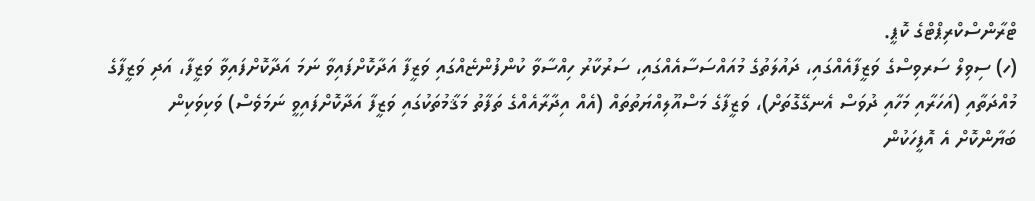ޓްރާންސްކްރިޕްޓްގެ ކޮޕީ.
(ހ) ސިވިލް ސަރވިސްގެ ވަޒީފާއެއްގައި، ދައުލަތުގެ މުއައްސަސާއެއްގައި، ސަރުކާރު ހިއްސާވާ ކުންފުންޏެއްގައި ވަޒީފާ އަދާކޮށްފައިވާ ނަމަ އަދާކޮށްފައިވާ ވަޒީފާ، އަދި ވަޒީފާގެ މުއްދަތާއި (އަހަރާއި މަހާއި ދުވަސް އެނގޭގޮތަށް)، ވަޒީފާގެ މަސްއޫލިއްޔަތުތައް (އެއް އިދާރާއެއްގެ ތަފާތު މަޤާމުތަކުގައި ވަޒީފާ އަދާކޮށްފައިވީ ނަމަވެސް) ވަކިވަކިން ބަޔާންކޮށް އެ އޮފީހަކުން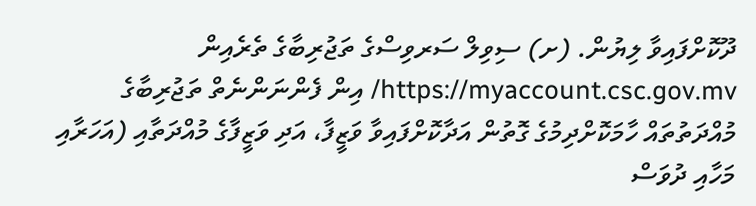ދޫކޮށްފައިވާ ލިޔުން. (ށ) ސިވިލް ސަރވިސްގެ ތަޖުރިބާގެ ތެރެއިން https://myaccount.csc.gov.mv/ އިން ފެންނަންނެތް ތަޖުރިބާގެ މުއްދަތުތައް ހާމަކޮށްދިމުގެ ގޮތުން އަދާކޮށްފައިވާ ވަޒީފާ، އަދި ވަޒީފާގެ މުއްދަތާއި (އަހަރާއި މަހާއި ދުވަސް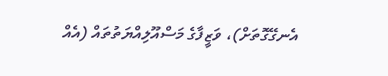އެނގޭގޮތަށް)، ވަޒީފާގެ މަސްއޫލިއްޔަތުތައް (އެއް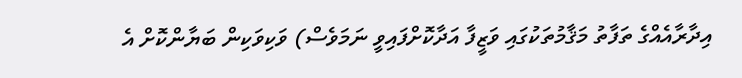އިދާރާއެއްގެ ތަފާތު މަޤާމުތަކުގައި ވަޒީފާ އަދާކޮށްފައިވީ ނަމަވެސް) ވަކިވަކިން ބަޔާންކޮށް އެ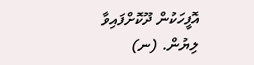އޮފީހަކުން ދޫކޮށްފައިވާ ލިޔުން. (ނ)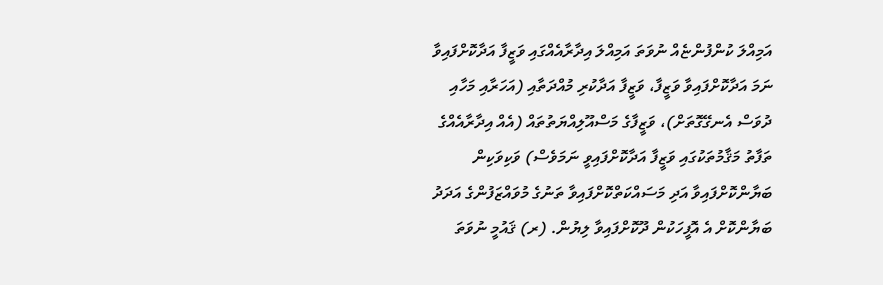އަމިއްލަ ކުންފުންޏެއް ނުވަތަ އަމިއްލަ އިދާރާއެއްގައި ވަޒީފާ އަދާކޮށްފައިވާ ނަމަ އަދާކޮށްފައިވާ ވަޒީފާ، ވަޒީފާ އަދާކުރި މުއްދަތާއި (އަހަރާއި މަހާއި ދުވަސް އެނގޭގޮތަށް)، ވަޒީފާގެ މަސްއޫލިއްޔަތުތައް (އެއް އިދާރާއެއްގެ ތަފާތު މަޤާމުތަކުގައި ވަޒީފާ އަދާކޮށްފައިވީ ނަމަވެސް) ވަކިވަކިން ބަޔާންކޮށްފައިވާ އަދި މަސައްކަތްކޮށްފައިވާ ތަނުގެ މުވައްޒަފުންގެ އަދަދު ބަޔާންކޮށް އެ އޮފީހަކުން ދޫކޮށްފައިވާ ލިޔުން. (ރ) ޤައުމީ ނުވަތަ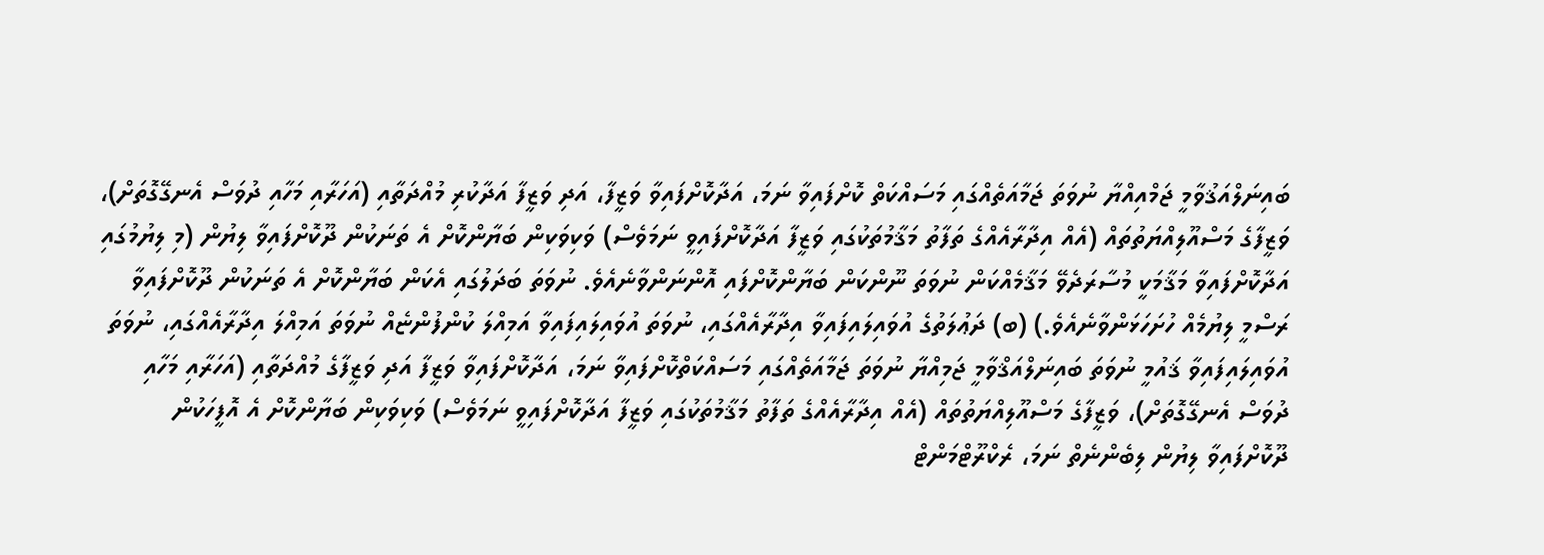ބައިނަލްއަޤުވާމީ ޖަމްއިއްޔާ ނުވަތަ ޖަމާއަތެއްގައި މަސައްކަތް ކޮށްފައިވާ ނަމަ، އަދާކޮށްފައިވާ ވަޒީފާ، އަދި ވަޒީފާ އަދާކުރި މުއްދަތާއި (އަހަރާއި މަހާއި ދުވަސް އެނގޭގޮތަށް)، ވަޒީފާގެ މަސްއޫލިއްޔަތުތައް (އެއް އިދާރާއެއްގެ ތަފާތު މަޤާމުތަކުގައި ވަޒީފާ އަދާކޮށްފައިވީ ނަމަވެސް) ވަކިވަކިން ބަޔާންކޮށް އެ ތަނަކުން ދޫކޮށްފައިވާ ލިޔުން (މި ލިޔުމުގައި އަދާކޮށްފައިވާ މަޤާމަކީ މުސާރަދެވޭ މަޤާމެއްކަން ނުވަތަ ނޫންކަން ބަޔާންކޮށްފައި އޮންނަންވާނެއެވެ. ނުވަތަ ބަދަލުގައި އެކަން ބަޔާންކޮށް އެ ތަނަކުން ދޫކޮށްފައިވާ ރަސްމީ ލިޔުމެއް ހުށަހަޅަންވާނެއެވެ.) (ބ) ދަޢުލަތުގެ އުވައިލައިފައިވާ އިދާރާއެއްގައި، ނުވަތަ އުވައިލައިފައިވާ އަމިއްލަ ކުންފުންޏެއް ނުވަތަ އަމިއްލަ އިދާރާއެއްގައި، ނުވަތަ އުވައިލައިފައިވާ ޤައުމީ ނުވަތަ ބައިނަލްއަޤްވާމީ ޖަމިއްޔާ ނުވަތަ ޖަމާއަތެއްގައި މަސައްކަތްކޮށްފައިވާ ނަމަ، އަދާކޮށްފައިވާ ވަޒީފާ އަދި ވަޒީފާގެ މުއްދަތާއި (އަހަރާއި މަހާއި ދުވަސް އެނގޭގޮތަށް)، ވަޒީފާގެ މަސްއޫލިއްޔަތުތައް (އެއް އިދާރާއެއްގެ ތަފާތު މަޤާމުތަކުގައި ވަޒީފާ އަދާކޮށްފައިވީ ނަމަވެސް) ވަކިވަކިން ބަޔާންކޮށް އެ އޮފީހަކުން ދޫކޮށްފައިވާ ލިޔުން ލިބެންނެތް ނަމަ، ރެކްރޫޓްމަންޓް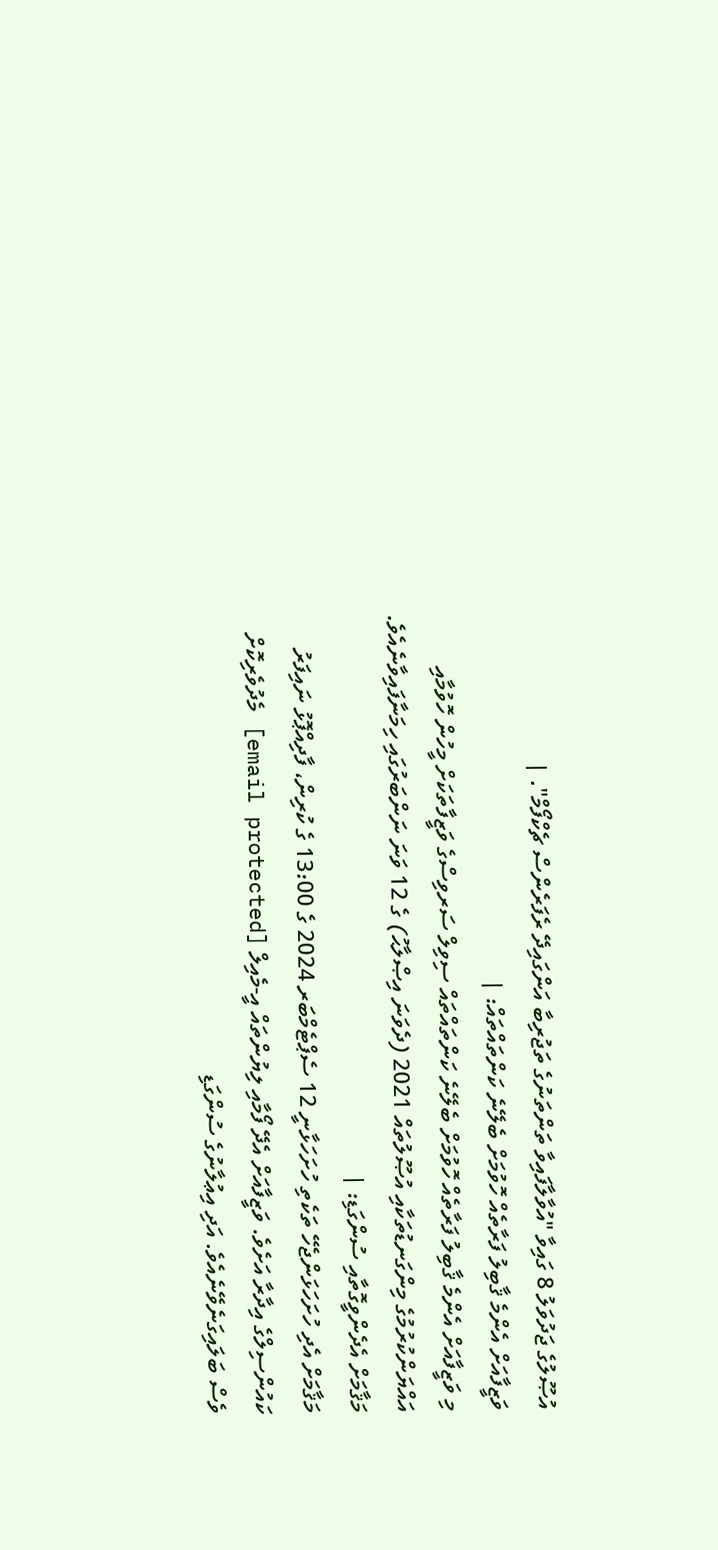އުޞޫލުގެ ޖަދުވަލު 8 ގައިވާ "އުވާލާފައިވާ ތަންތަނުގެ ތަޖުރިބާ އަންގައިދޭ ރެފަރެންސް ޗެކްފޯމް". |
ވަޒީފާއަށް އެންމެ ޤާބިލު ފަރާތެއް ހޮވުމަށް ބެލޭނެ ކަންތައްތައް: |
މި ވަޒީފާއަށް އެންމެ ޤާބިލު ފަރާތެއް ހޮވުމަށް ބެލޭނެ ކަންތައްތައް ސިވިލް ސަރވިސްގެ ވަޒީފާތަކަށް މީހުން ހޮވުމާއި އައްޔަންކުރުމުގެ މިންގަނޑުތަކާއި އުޞޫލުތައް 2021 (ދެވަނަ އިޞްލާޙު) ގެ 12 ވަނަ ނަންބަރުގައި ހިމަނާފައިވާނެއެވެ.
މަޤާމަށް އެދެންވީގޮތާއި ސުންގަޑި: |
މަޤާމަށް އެދި ހުށަހަޅަންޖެހޭ ތަކެތި ހުށަހަޅާނީ 12 ސެޕްޓެމްބަރ 2024 ގެ 13:00 ގެ ކުރިން، ފާދިއްޕޮޅު ނައިފަރު ކައުންސިލްގެ އިދާރާ އަށެވެ. ވަޒީފާއަށް އެދޭ ފޯމާއި ލިޔުންތައް އީ-މެއިލް [email protected] މެދުވެރިކޮށް ވެސް ބަލައިގަނެވޭނެއެވެ. އަދި އިޢުލާނުގެ ސުންގަޑި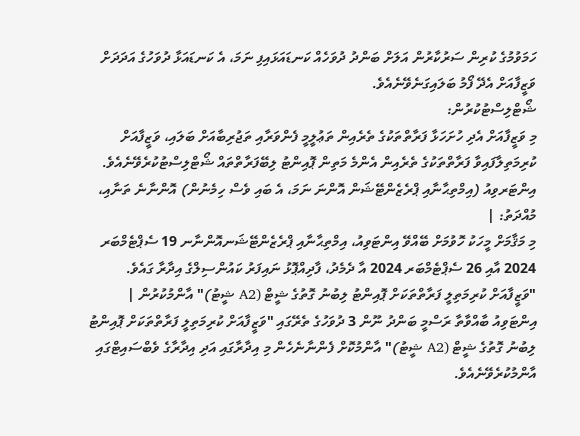ހަމަވުމުގެ ކުރިން ސަރުކާރުން އަލަށް ބަންދު ދުވަހެއް ކަނޑައަޅައިފި ނަމަ، އެ ކަނޑައަޅާ ދުވަހުގެ އަދަދަށް ވަޒީފާއަށް އެދޭ ފޯމު ބަލައިގަނެވޭނެއެވެ.
ޝޯޓްލިސްޓުކުރުން:
މި ވަޒީފާއަށް އެދި ހުށަހަޅާ ފަރާތްތަކުގެ ތެރެއިން ތަޢުލީމީ ފެންވަރާއި ތަޖުރިބާއަށް ބަލައި، ވަޒީފާއަށް ކުރިމަތިލާފައިވާ ފަރާތްތަކުގެ ތެރެއިން އެންމެ މަތިން ޕޮއިންޓު ލިބޭފަރާތްތައް ޝޯޓްލިސްޓުކުރެވޭނެއެވެ.
އިންޓަރވިއު (އިމްތިޙާނާއި ޕްރެޒެންޓޭޝަން އޮންނަ ނަމަ، އެ ބައި ވެސް ހިމެނުން) އޮންނާނެ ތަނާއި، މުއްދަތު: |
މި މަޤާމަށް މީހަކު ހޮވުމަށް ބޭއްވޭ އިންޓަވިއު، އިމްތިޙާނާއި ޕްރެޒެންޓޭޝަނއޮންނާނ 19 ސެޕްޓެމްބަރ 2024 އާއި 26 ސެޕްޓެމްބަރ 2024 އާ ދެމެދު، ފާދިއްޕޮޅު ނައިފަރު ކައުންސިލްގެ އިދާރާ ގައެވެ.
"ވަޒީފާއަށް ކުރިމަތިލީ ފަރާތްތަކަށް ޕޮއިންޓު ލިބުނު ގޮތުގެ ޝީޓް (A2 ޝީޓު)" އާންމުކުރުން |
އިންޓަވިއު ބާއްވާތާ ރަސްމީ ބަންދު ނޫން 3 ދުވަހުގެ ތެރޭގައި "ވަޒީފާއަށް ކުރިމަތިލީ ފަރާތްތަކަށް ޕޮއިންޓު ލިބުނު ގޮތުގެ ޝީޓް (A2 ޝީޓު)" އާންމުކޮށް ފެންނާނެހެން މި އިދާރާގައި އަދި އިދާރާގެ ވެބްސައިޓްގައި އާންމުކުރެވޭނެއެވެ.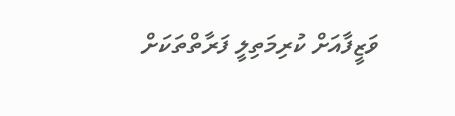ވަޒީފާއަށް ކުރިމަތިލީ ފަރާތްތަކަށް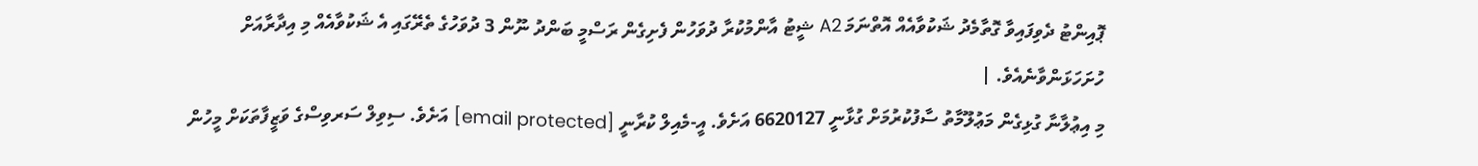ޕޮއިންޓު ދެވިފައިވާ ގޮތާމެދު ޝަކުވާއެއް އޮތްނަމަ A2 ޝީޓު އާންމުކުރާ ދުވަހުން ފެށިގެން ރަސްމީ ބަންދު ނޫން 3 ދުވަހުގެ ތެރޭގައި އެ ޝަކުވާއެއް މި އިދާރާއަށް ހުށަހަޅަންވާނެއެވެ. |
މި އިޢުލާނާ ގުޅިގެން މަޢުލޫމާތު ސާފުކުރުމަށް ގުޅާނީ 6620127 އަށެވެ. އީ-މެއިލް ކުރާނީ [email protected] އަށެވެ. ސިވިލް ސަރވިސްގެ ވަޒީފާތަކަށް މީހުން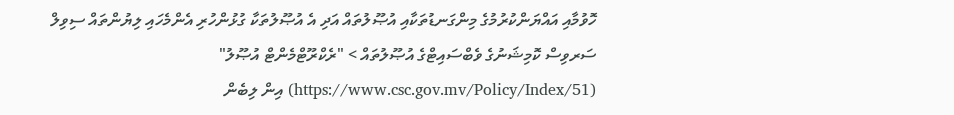ހޮވުމާއި އައްޔަންކުރުމުގެ މިންގަނޑުތަކާއި އުޞޫލުތައް އަދި އެ އުޞޫލުތަކާ ގުޅުންހުރި އެންމެހައި ލިޔުންތައް ސިވިލް ސަރވިސް ކޮމިޝަނުގެ ވެބްސައިޓްގެ އުޞޫލުތައް > "ރެކްރޫޓްމެންޓް އުޞޫލު" (https://www.csc.gov.mv/Policy/Index/51) އިން ލިބެން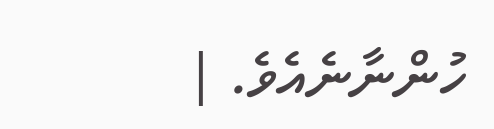ހުންނާނެއެވެ. |